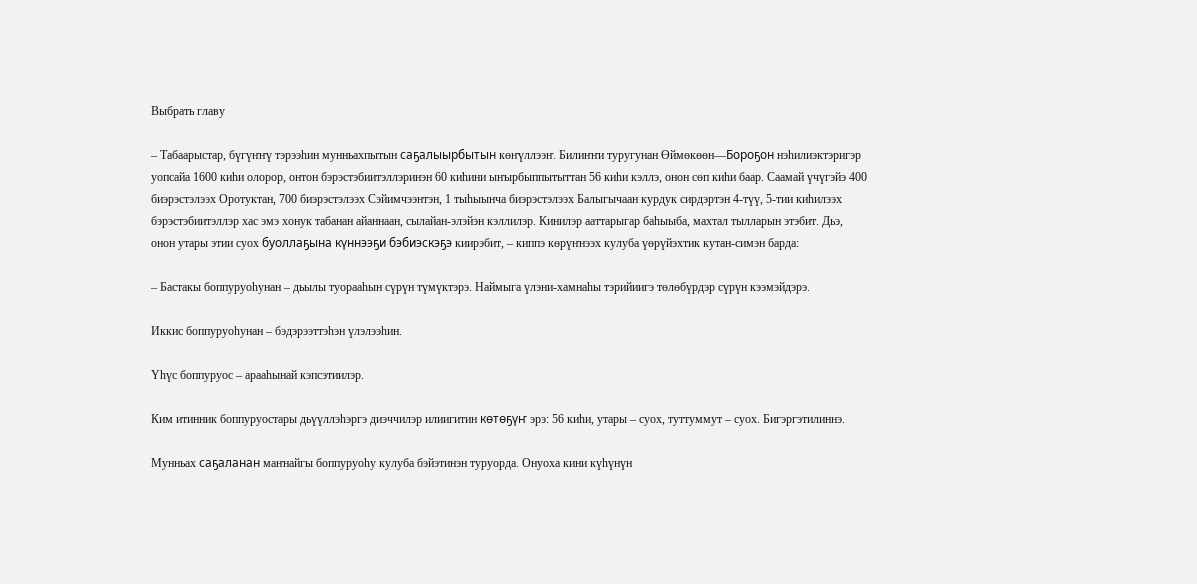Выбрать главу

– Табаарыстар, бүгүҥҥү тэрээһин мунньахпытын саҕалыырбытын көҥүллээҥ. Билиҥҥи туругунан Өймөкөөн—Бороҕон нэһилиэктэригэр уопсайа 1600 киһи олорор, онтон бэрэстэбиитэллэринэн 60 киһини ыҥырбыппытыттан 56 киһи кэллэ, онон сөп киһи баар. Саамай үчүгэйэ 400 биэрэстэлээх Оротуктан, 700 биэрэстэлээх Сэйимчээнтэн, 1 тыһыынча биэрэстэлээх Балыгычаан курдук сирдэртэн 4-түү, 5-тии киһилээх бэрэстэбиитэллэр хас эмэ хонук табанан айаннаан, сылайан-элэйэн кэллилэр. Кинилэр ааттарыгар баһыыба, махтал тылларын этэбит. Дьэ, онон утары этии суох буоллаҕына күннээҕи бэбиэскэҕэ киирэбит, – киппэ көрүҥнээх кулуба үөрүйэхтик кутан-симэн барда:

– Бастакы боппуруоһунан – дьылы туорааһын сүрүн түмүктэрэ. Наймыга үлэни-хамнаһы тэрийиигэ төлөбүрдэр сүрүн кээмэйдэрэ.

Иккис боппуруоһунан – бэдэрээттэһэн үлэлээһин.

Үһүс боппуруос – арааһынай кэпсэтиилэр.

Ким итинник боппуруостары дьүүллэһэргэ диэччилэр илиигитин көтөҕүҥ эрэ: 56 киһи, утары – суох, туттуммут – суох. Бигэргэтилиннэ.

Мунньах саҕаланан маҥнайгы боппуруоһу кулуба бэйэтинэн туруорда. Онуоха кини күһүнүн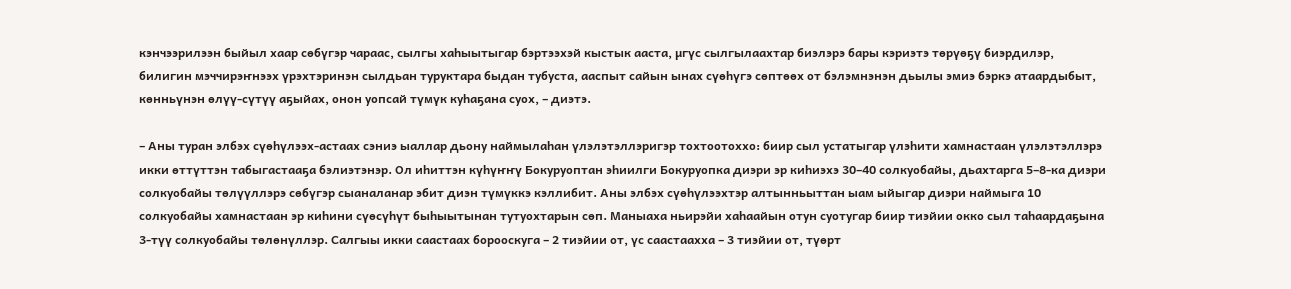кэнчээрилээн быйыл хаар сөбүгэр чараас, сылгы хаһыытыгар бэртээхэй кыстык ааста, µгүс сылгылаахтар биэлэрэ бары кэриэтэ төрүөҕү биэрдилэр, билигин мэччирэҥнээх үрэхтэринэн сылдьан туруктара быдан тубуста, ааспыт сайын ынах сүөһүгэ сөптөөх от бэлэмнэнэн дьылы эмиэ бэркэ атаардыбыт, көнньүнэн өлүү-сүтүү аҕыйах, онон уопсай түмүк куһаҕана суох, – диэтэ.

– Аны туран элбэх сүөһүлээх-астаах сэниэ ыаллар дьону наймылаһан үлэлэтэллэригэр тохтоотоххо: биир сыл устатыгар үлэһити хамнастаан үлэлэтэллэрэ икки өттүттэн табыгастааҕа бэлиэтэнэр. Ол иһиттэн күһүҥҥү Бокуруоптан эһиилги Бокуруопка диэри эр киһиэхэ 30–40 солкуобайы, дьахтарга 5–8-ка диэри солкуобайы төлүүллэрэ сөбүгэр сыаналанар эбит диэн түмүккэ кэллибит. Аны элбэх сүөһүлээхтэр алтынньыттан ыам ыйыгар диэри наймыга 10 солкуобайы хамнастаан эр киһини сүөсүһүт быһыытынан тутуохтарын сөп. Маныаха ньирэйи хаһаайын отун суотугар биир тиэйии окко сыл таһаардаҕына 3-түү солкуобайы төлөнүллэр. Салгыы икки саастаах борооскуга – 2 тиэйии от, үс саастаахха – 3 тиэйии от, түөрт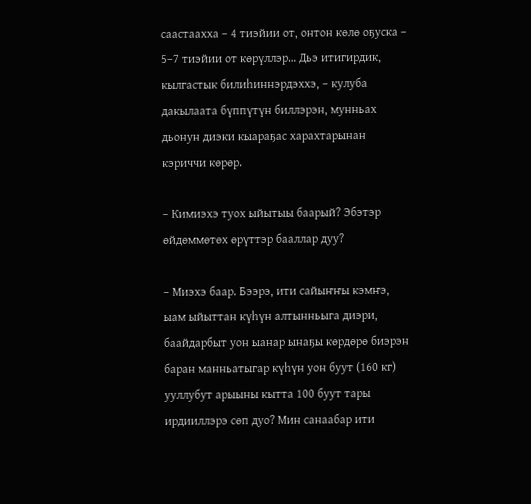саастаахха – 4 тиэйии от, онтон көлө оҕуска – 5–7 тиэйии от көрүллэр… Дьэ итигирдик, кылгастык билиһиннэрдэххэ, – кулуба дакылаата бүппүтүн биллэрэн, мунньах дьонун диэки кыараҕас харахтарынан кэриччи көрөр.

– Кимиэхэ туох ыйытыы баарый? Эбэтэр өйдөммөтөх өрүттэр бааллар дуу?

– Миэхэ баар. Бээрэ, ити сайыҥҥы кэмҥэ, ыам ыйыттан күһүн алтынньыга диэри, баайдарбыт уон ыанар ынаҕы көрдөрө биэрэн баран манньатыгар күһүн уон буут (160 кг) ууллубут арыыны кытта 100 буут тары ирдииллэрэ сөп дуо? Мин санаабар ити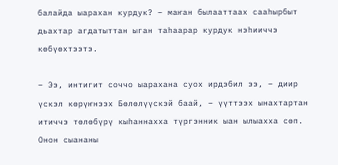балайда ыарахан курдук? – маҥан былааттаах сааһырбыт дьахтар агдатыттан ыган таһаарар курдук нэһииччэ көбүөхтээтэ.

– Ээ, интигит соччо ыарахана суох ирдэбил ээ, – диир үскэл көрүҥнээх Бөлөлүүскэй баай, – үүттээх ынахтартан итиччэ төлөбүрү кыһаннахха түргэнник ыан ылыахха сөп. Онон сыананы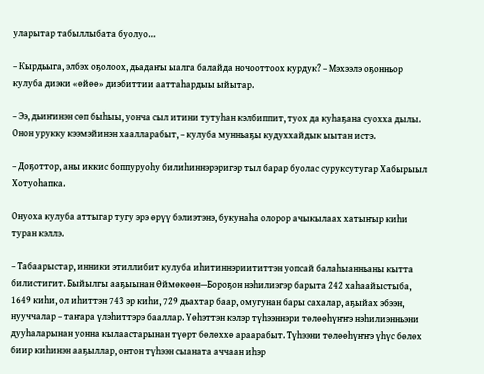уларытар табыллыбата буолуо…

– Кырдьыга, элбэх оҕолоох, дьадаҥы ыалга балайда ночооттоох курдук? – Мэхээлэ оҕонньор кулуба диэки «өйөө» диэбиттии ааттаһардыы ыйытар.

– Ээ, дьиҥинэн сөп быһыы, уонча сыл итини тутуһан кэлбиппит, туох да куһаҕана суохха дылы. Онон урукку кээмэйинэн хаалларабыт, – кулуба мунньаҕы кудуххайдык ыытан истэ.

– Доҕоттор, аны иккис боппуруоһу билиһиннэрэригэр тыл барар буолас суруксутугар Хабырыыл Хотуоһапка.

Онуоха кулуба аттыгар тугу эрэ өрүү бэлиэтэнэ, букунаһа олорор ачыкылаах хатыҥыр киһи туран кэллэ.

– Табаарыстар, инники этиллибит кулуба иһитиннэриититтэн уопсай балаһыанньаны кытта билистигит. Быйылгы ааҕыынан Өймөкөөн—Бороҕон нэһилиэгэр барыта 242 хаһаайыстыба, 1649 киһи, ол иһиттэн 743 эр киһи, 729 дьахтар баар, омугунан бары сахалар, аҕыйах эбээн, нууччалар – таҥара үлэһиттэрэ бааллар. Үөһэттэн кэлэр түһээннэри төлөөһүҥҥэ нэһилиэнньэни дууһаларынан уонна кылаастарынан түөрт бөлөххө араарабыт. Түһээни төлөөһүҥҥэ үһүс бөлөх биир киһинэн ааҕыллар, онтон түһээн сыаната аччаан иһэр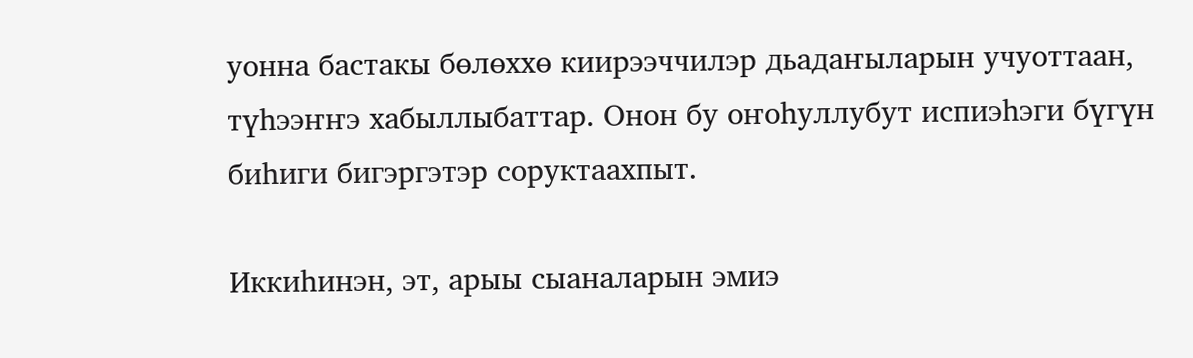уонна бастакы бөлөххө киирээччилэр дьадаҥыларын учуоттаан, түһээҥҥэ хабыллыбаттар. Онон бу оҥоһуллубут испиэһэги бүгүн биһиги бигэргэтэр соруктаахпыт.

Иккиһинэн, эт, арыы сыаналарын эмиэ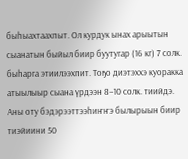быһыахтаахпыт. Ол курдук ынах арыытын сыанатын быйыл биир буутугар (16 кг) 7 солк. быһарга этиилээхпит. Тоҕо диэтэххэ куоракка атыылыыр сыана үрдээн 8–10 солк. тиийдэ. Аны оту бэдэрээттээһиҥҥэ былырыын биир тиэйиини 50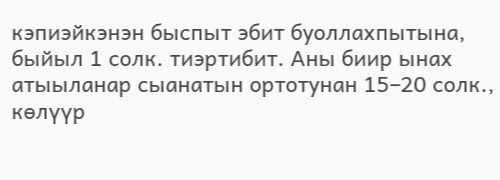кэпиэйкэнэн быспыт эбит буоллахпытына, быйыл 1 солк. тиэртибит. Аны биир ынах атыыланар сыанатын ортотунан 15–20 солк., көлүүр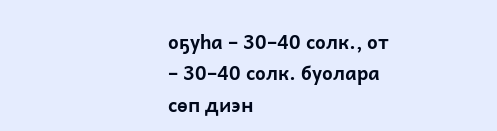оҕуһа – 30–40 солк., от – 30–40 солк. буолара сөп диэн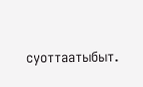суоттаатыбыт.